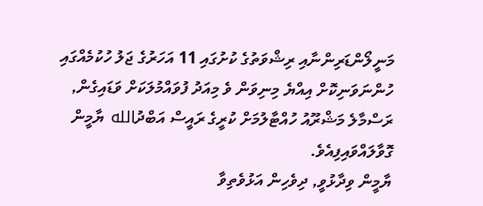މަނީލޯންޑަރިންނާއި ރިޝްވަތުގެ ކުށުގައި 11 އަހަރުގެ ޖަލު ހުކުމެއްގައި ހުންނަވަނިކޮށް އިއްޔެ މިނިވަން ވެ މިއަދު ފުވައްމުލަކަށް ވަޑައިގެން, ރަސްމާލެ މަޝްރޫއު ހުއްޓާލުމަށް ކުރީގެ ރައީސް އަބްދުالله ޔާމީން ގޮވާލައްވައިފިއެވެ.
ޔާމީން ވިދާޅުވީ, ދިވެހިން އަޅުވެތިވާ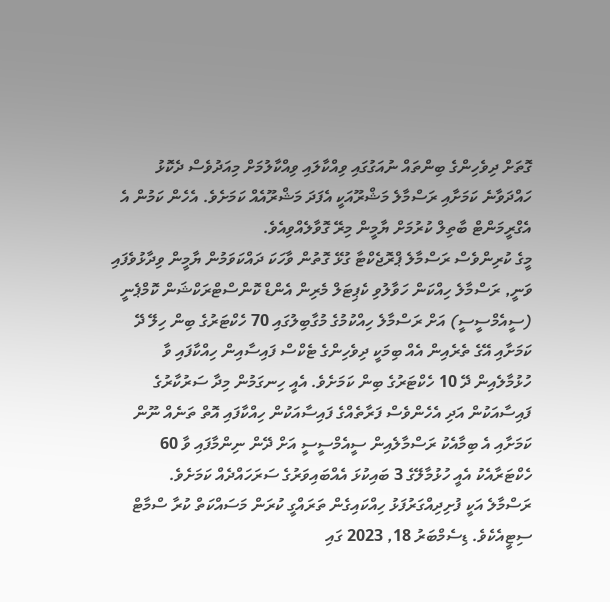ގޮތަށް ދިވެހިންގެ ބިންތައް ނުއަގުގައި ވިއްކާލައި ވިއްކާލުމަށް މިއަދުވެސް ދެކޮޅު ހައްދަވާނެ ކަމަށާއި ރަސްމާލެ މަޝްރޫއަކީ އެފަދަ މަޝްރޫއެއް ކަމަށެވެ. އެހެން ކަމުން އެ އެގްރީމަންޓް ބާތިލް ކުރުމަށް ޔާމީން މިރޭ ގޮވާލެއްވިއެވެ.
މީގެ ކުރިންވެސް ރަސްމާލެ ޕްރޮޖެކްޓާ ގުޅޭ ގޮތުން ވާހަކަ ދައްކަވަމުން ޔާމީން ވިދާޅުވެފައި ވަނީ, ރަސްމާލެ ހިއްކަން ހަވާލުވި ކެޕިޓަލް މެރިން އެންޑް ކޮންސްޓްރަކްޝަން ކޮމްޕެނީ (ސީއެމްސީސީ) އަށް ރަސްމާލެ ހިއްކުމުގެ މުގާބިލުގައި 70 ހެކްޓަރުގެ ބިން ހިލޭ ދޭ ކަމަށާއި އޭގެ ތެރެއިން އެއް ބިމަކީ ދިވެހިންގެ ޓެކްސް ފައިސާއިން ހިއްކާފައި ވާ ހުޅުމާލެއިން ދޭ 10 ހެކްޓަރުގެ ބިން ކަމަށެވެ. އެއީ ހިނގަމުން މިދާ ސަރުކާރުގެ ފައިސާއަކުން އަދި އެހެންވެސް ފަރާތެއްގެ ފައިސާއަކުން ހިއްކާފައި އޮތް ތަނެއް ނޫން ކަމަށާއި އެ ބިމާއެކު ރަސްމާލެއިން ސީއެމްސީސީ އަށް ދޭން ނިންމާފައި ވާ 60 ހެކްޓަރާއެކު އެއީ ހުޅުމާލޭގެ 3 ބައިކުޅަ އެއްބައިވަރުގެ ސަރަހައްދެއް ކަމަށެވެ.
ރަސްމާލެ އަކީ ފުށިދިއްގަރުފަޅު ހިއްކައިގެން ތަރައްގީ ކުރަން މަސައްކަތް ކުރާ ސްމާޓް ސިޓީއެކެވެ. ޑިސެމްބަރު 18, 2023 ގައި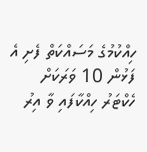ހިއްކުމުގެ މަސައްކަތް ފެށި އެ ފަޅުން 10 ވަރަކަށް ހެކްޓަރު ހިއްކާފައި ވާ އިރު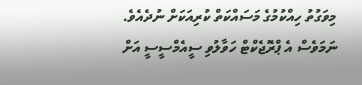މިވަގުތު ހިއްކުމުގެ މަސައްކަތް ކުރިއަކަށް ނުދެއެވެ. ނަމަވެސް އެ ޕްރޮޖެކްޓް ހަވާލުވި ސީއެމްސީސީ އަށް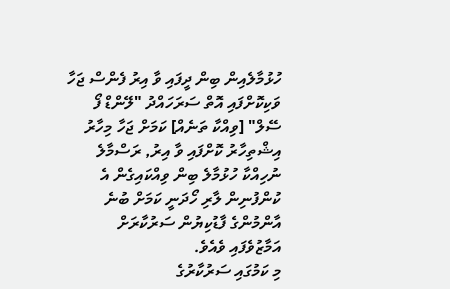ހުޅުމާލެއިން ބިން ދީފައި ވާ އިރު ފެންސް ޖަހާ ވަކިކޮށްފައި އޮތް ސަރަހައްދު "ލޭންޑް ފޯ ސޭލް" [ވިއްކާ ތަނެއް] ކަމަށް ޖަހާ މިހާރު އިޝްތިހާރު ކޮށްފައި ވާ އިރު, ރަސްމާލެ ނުހިއްކާ ހުޅުމާލެ ބިން ވިއްކައިގެން އެ ކުންފުނިން ލާރި ހޯދަނީ ކަމަށް ބުނެ އާންމުންގެ ފާޑުކިޔުން ސަރުކާރަށް އަމާޒުވެފައި ވެއެވެ.
މި ކަމުގައި ސަރުކާރުގެ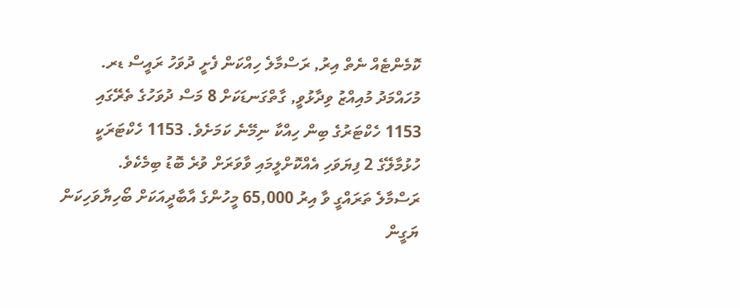ކޮމެންޓެއް ނެތް އިރު, ރަސްމާލެ ހިއްކަން ފެށީ ދުވަހު ރައީސް ޑރ. މުހައްމަދު މުއިއްޒު ވިދާޅުވީ, ގާތްގަނޑަކަށް 8 މަސް ދުވަހުގެ ތެރޭގައި 1153 ހެކްޓަރުގެ ބިން ހިއްކާ ނިމޭނެ ކަމަށެވެ. 1153 ހެކްޓަރަކީ ހުޅުމާލޭގެ 2 ފިޔަވަހި އެއްކޮށްލީމައި ވާވަރަށް ވުރެ ބޮޑު ބިމެކެވެ.
ރަސްމާލެ ތަރައްގީ ވާ އިރު 65,000 މީހުންގެ އާބާދީއަކަށް ބޯހިޔާވަހިކަން ޔަގީން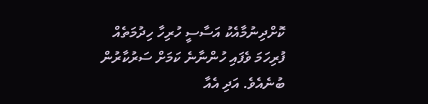ކޮށްދިނުމާއެކު އަސާސީ ހުރިހާ ހިދުމަތެއް ފުރިހަމަ ވެފައި ހުންނާނެ ކަމަށް ސަރުކާރުން ބުނެއެވެ. އަދި އެއާ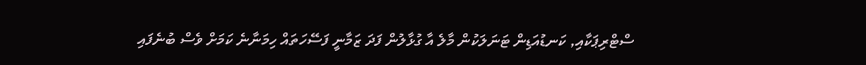ސްޓްރިޕަކާއި, ކަނޑުއަޑިން ޓަނަލަކުން މާލެ އާ ގުޅާލުން ފަދަ ޒަމާނީ ފަސޭހަތައް ހިމަނާނެ ކަމަށް ވެސް ބުނެފައި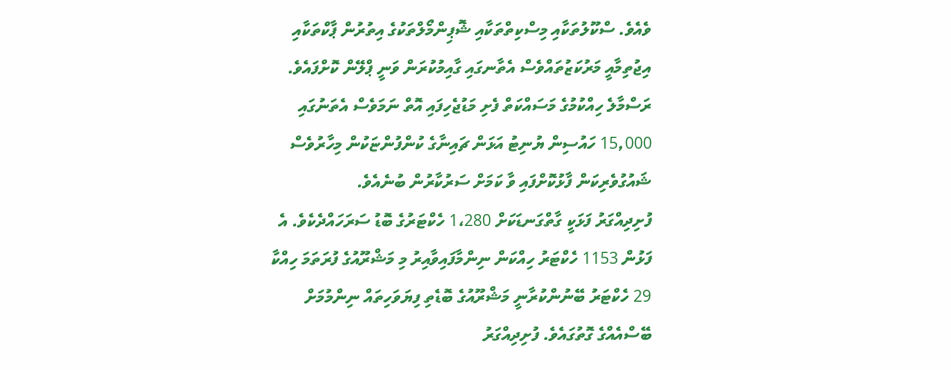ވެއެވެ. ސްކޫލުތަކާއި މިސްކިތްތަކާއި ޝޮޕިންމޯލްތަކުގެ އިތުރުން ޕާކްތަކާއި އިޖުތިމާއީ މަރުކަޒުތައްވެސް އެތާނގައި ގާއިމުކުރަން ވަނީ ޕްލޭން ކޮށްފައެވެ.
ރަސްމާލެ ހިއްކުމުގެ މަސައްކަތް ފެށި މަޑުޖެހިފައި އޮތް ނަމަވެސް އެތަނުގައި 15,000 ހައުސިން ޔުނިޓު އަޅަން ޗައިނާގެ ކުންފުންޏަކުން މިހާރުވެސް ޝައުގުވެރިކަން ފާޅުކޮށްފައި ވާ ކަމަށް ސަރުކާރުން ބުނެއެވެ.
ފުށިދިއްގަރު ފަޅަކީ ގާތްގަނޑަކަށް 1،280 ހެކްޓަރުގެ ބޮޑު ސަރަހައްދެކެވެ. އެ ފަޅުން 1153 ހެކްޓަރު ހިއްކަން ނިންމާފައިވާއިރު މި މަޝްރޫއުގެ ފުރަތަމަ ހިއްކާ 29 ހެކްޓަރު ބޭނުންކުރާނީ މަޝްރޫއުގެ ބޮޑެތި ފިޔަވަހިތައް ނިންމުމަށް ބޭސްއެއްގެ ގޮތުގައެވެ. ފުށިދިއްގަރު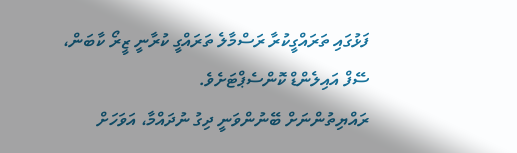ފަޅުގައި ތަރައްގީކުރާ ރަސްމާލެ ތަރައްގީ ކުރާނީ ޒީރޯ ކާބަން، ސޭފް އައިލެންޑް ކޮންސެޕްޓަށެވެ.
ރައްޔިތުންނަށް ބޭނުންވަނީ ދިގު ނުދައްމާ، އަވަހަށް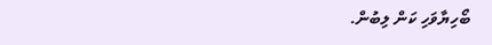ބޯހިޔާވަހި ކަން ލިބުން.